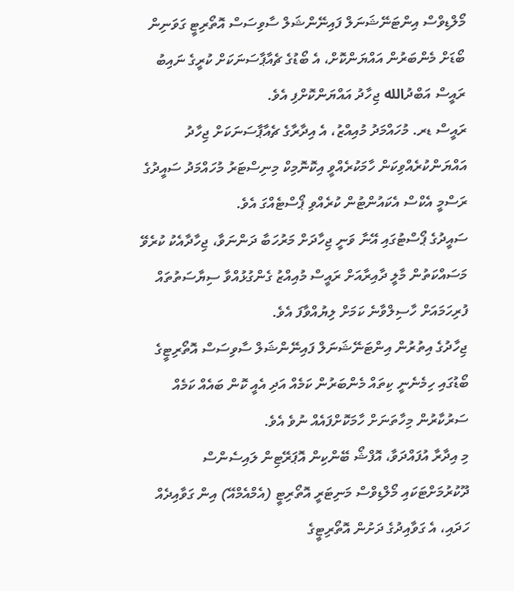މޯލްޑިވްސް އިންޓަނޭޝަނަލް ފައިނޭންޝަލް ސާވިސަސް އޮތޯރިޓީ ގަވަނިން ބޯޑަށް މެންބަރުން އައްޔަންކޮށް، އެ ބޯޑުގެ ޗެއާޕާސަނަކަށް ކުރީގެ ނައިބު ރައީސް އަބްދުالله ޖިހާދު އައްޔަންކޮށްފި އެވެ.
ރައީސް ޑރ. މުހައްމަދު މުއިއްޒު، އެ އިދާރާގެ ޗެއާޕާސަނަކަށް ޖިހާދު އައްޔަންކުރެއްވިކަން ހާމަކުރެއްވީ އިކޮނޮމިކް މިނިސްޓަރު މުހައްމަދު ސައީދުގެ ރަސްމީ އެކްސް އެކައުންޓުން ކުރެއްވި ޕޯސްޓެއްގަ އެވެ.
ސައީދުގެ ޕޯސްޓުގައި އޭނާ ވަނީ ޖިހާދަށް މަރުހަބާ ދަންނަވާ، ޖިހާދާއެކު ކުރެވޭ މަސައްކަތުން މާލީ ދާއިރާއަށް ރައީސް މުއިއްޒު ގެންގުޅުއްވާ ސިޔާސަތުތައް ފުރިހަމައަށް ހާސިލްވާނެ ކަމަށް ލިޔުއްވާފަ އެވެ.
ޖިހާދުގެ އިތުރުން އިންޓަނޭޝަނަލް ފައިނޭންޝަލް ސާވިސަސް އޮތޯރިޓީގެ ބޯޑުގައި ހިމެނެނީ ކިތައް މެންބަރުން ކަމެއް އަދި އެއީ ކޮން ބައެއް ކަމެއް ސަރުކާރުން މިހާތަނަށް ހާމަކޮށްފައެއް ނުވެ އެވެ.
މި އިދާރާ އުފައްދަވާ، އޮފްޝޯ ބޭންކިން އޮޕަރޭޓިން ލައިސެންސް ދޫކުރުމަށްޓަކައި މޯލްޑިވްސް މަނިޓަރީ އޮތޯރިޓީ (އެމްއެމްއޭ) އިން ގަވާއިދެއް ހަދައި، އެ ގަވާއިދުގެ ދަށުން އޮތޯރިޓީގެ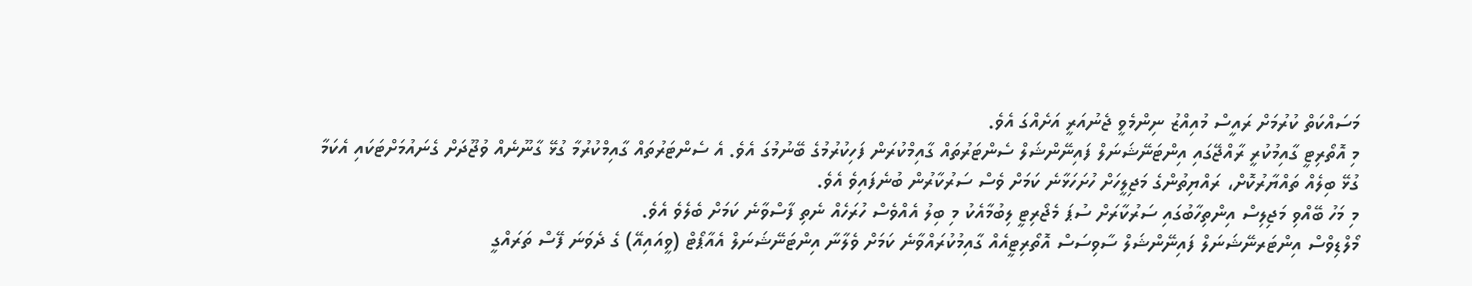މަސައްކަތް ކުރުމަށް ރައީސް މުއިއްޒު ނިންމެވީ ޖެނުއަރީ އަށެއްގަ އެވެ.
މި އޮތޯރިޓީ ގާއިމުކުރީ ރާއްޖޭގައި އިންޓަނޭޝަނަލް ފައިނޭންޝަލް ސެންޓަރުތައް ގާއިމްކުރަން ފަހިކުރުމުގެ ބޭނުމުގަ އެވެ. އެ ސެންޓަރުތައް ގާއިމްކުރުމާ ގުޅޭ ގާނޫނެއް ވުޖޫދަށް ގެނައުމަށްޓަކައި އެކަމާ ގުޅޭ ބިލެއް ތައްޔާރުކޮށް، ރައްޔިތުންގެ މަޖިލީހަށް ހުށަހަޅާނެ ކަމަށް ވެސް ސަރުކާރުން ބުނެފައިވެ އެވެ.
މި މަހު ބޭއްވި މަޖިލިސް އިންތިހާބުގައި ސަރުކާރަށް ސުޕަ މެޖޯރިޓީ ލިބުމާއެކު މި ބިލު އެއްވެސް ހުރަހެއް ނެތި ފާސްވާނެ ކަމަށް ބެލެވެ އެވެ.
މޯލްޑިވްސް އިންޓަރނޭޝަނަލް ފައިނޭންޝަލް ސާވިސަސް އޮތޯރިޓީއެއް ގާއިމުކުރައްވާނެ ކަމަށް ވެލާނާ އިންޓަނޭޝަނަލް އެއާޕޯޓް (ވީއައިއޭ) ގެ ދެވަނަ ފޭސް ތަރައްގީ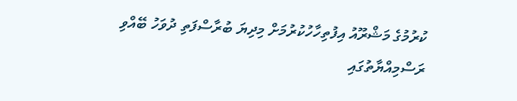ކުރުމުގެ މަޝްރޫއު އިފުތިހާހުކުރުމަށް މިދިޔަ ބުރާސްފަތި ދުވަހު ބޭއްވި ރަސްމިއްޔާތުގައި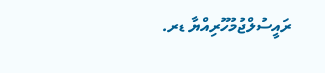ރައީސުލްޖުމުހޫރިއްޔާ ޑރ.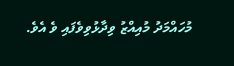މުހައްމަދު މުއިއްޒު ވިދާޅުވިވެފައި ވެ އެވެ.